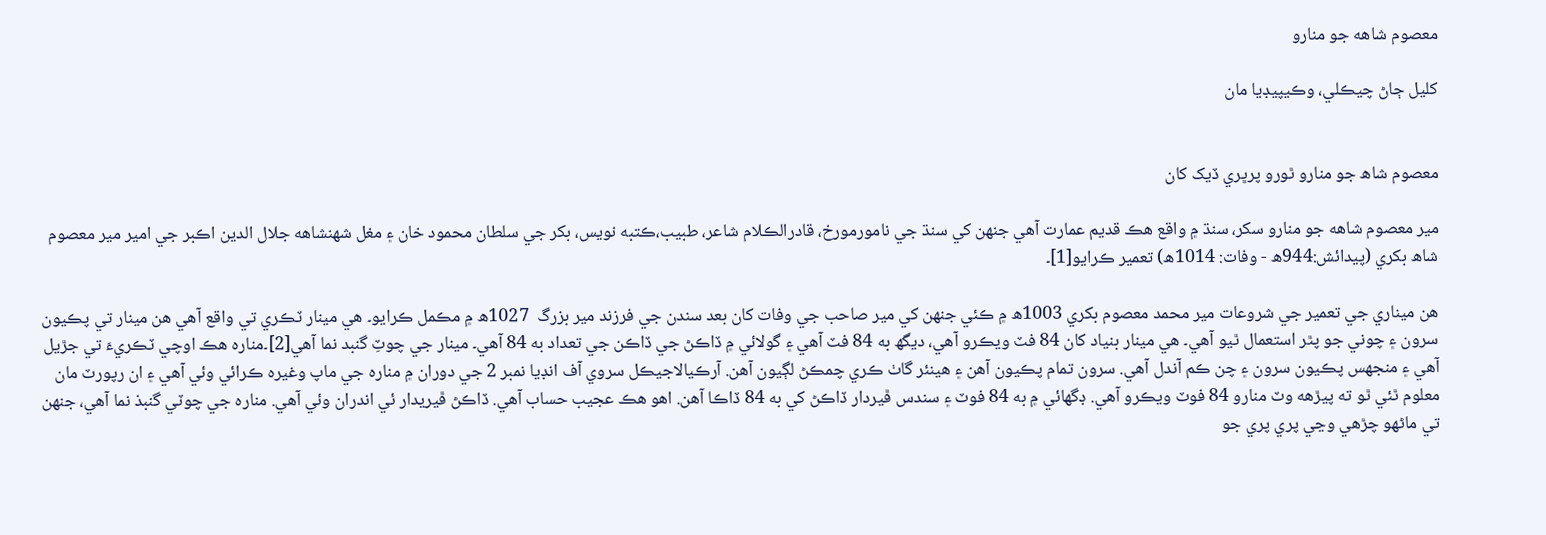معصوم شاهه جو منارو

کليل ڄاڻ چيڪلي، وڪيپيڊيا مان


معصوم شاھ جو منارو ٿورو پرڀري ڏيک کان

مير معصوم شاهه جو منارو سکر، سنڌ ۾ واقع هڪ قديم عمارت آهي جنهن کي سنڌ جي نامورمورخ، قادرالڪلام شاعر، طبيب،ڪتبه نويس، بکر جي سلطان محمود خان ۽ مغل شهنشاهه جلال الدين اڪبر جي امير مير معصوم شاھ بکري (پيدائش:944ھ - وفات: 1014ھ) تعمير ڪرايو[1]۔

هن ميناري جي تعمير جي شروعات مير محمد معصوم بکري 1003ھ ۾ ڪئي جنهن کي مير صاحب جي وفات کان بعد سندن جي فرزند مير بزرگ  1027ھ ۾ مڪمل ڪرايو۔ هي مينار ٽڪري تي واقع آهي هن مينار تي پڪيون سرون ۽ چوني جو پٿر استعمال ٿيو آهي۔ هي مينار بنياد کان 84 فٽ ويڪرو آهي، ديگھ به 84 فٽ آهي ۽ گولائي ۾ ڏاڪڻ جي ڏاڪن جي تعداد به 84 آهي۔ مينار جي چوٽِ گنبد نما آهي[2]۔مناره هڪ اوچي ٽڪريءَ تي جڙيل آهي ۽ منجهس پڪيون سرون ۽ چن ڪم آندل آهي. سرون تمام پڪيون آهن ۽ هينئر گاٺ ڪري چمڪڻ لڳيون آهن. آرڪيالاجيڪل سروي آف انڊيا نمبر 2 جي دوران ۾ مناره جي ماپ وغيره ڪرائي وئي آهي ۽ ان رپورٽ مان معلوم ٿئي ٿو ته پيڙهه وٽ منارو 84 فوٽ ويڪرو آهي. ڊگهائي ۾ به 84 فوٽ ۽ سندس ڦيردار ڏاڪڻ کي به 84 ڏاڪا آهن. اهو هڪ عجيب حساب آهي. ڏاڪڻ ڦيريدار ئي اندران وئي آهي. مناره جي چوٽي گنبذ نما آهي، جنهن تي ماڻهو چڙهي وڃي پري پري جو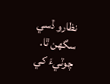نظارو ڏسي سگهن ٿا. چوٽيءَ کي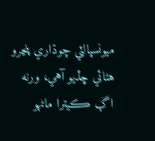ميونسپالٽي چوڌاري پنڃرو هڻائي ڇڏيو آهي، ورنه اڳ ڪيترا ماڻهو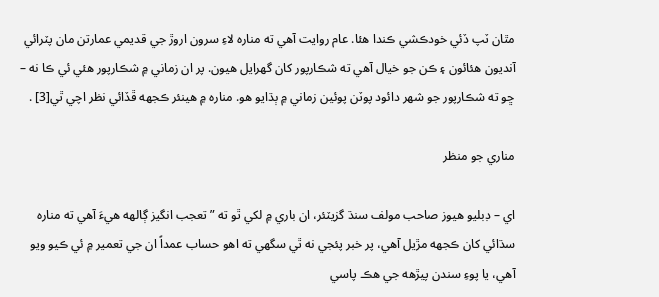مٿان ٽپ ڏئي خودڪشي ڪندا هئا. عام روايت آهي ته مناره لاءِ سرون اروڙ جي قديمي عمارتن مان پٽرائي آنديون هئائون ۽ ڪن جو خيال آهي ته شڪارپور کان گهرايل هيون. پر ان زماني ۾ شڪارپور هئي ئي ڪا نه – ڇو ته شڪارپور جو شهر دائود پوٽن پوئين زماني ۾ ٻڌايو هو. مناره ۾ هينئر ڪجهه ڦڏائي نظر اچي ٿي[3] .

مناري جو منظر

اي – ڊبليو هيوز صاحب مولف سنڌ گزيٽئر، ان باري ۾ لکي ٿو ته ”تعجب انگيز ڳالهه هيءَ آهي ته مناره سڌائي کان ڪجهه مڙيل آهي، پر خبر پئجي نه ٿي سگهي ته اهو حساب عمداً ان جي تعمير ۾ ئي ڪيو ويو آهي، يا پوءِ سندن پيڙهه جي هڪ پاسي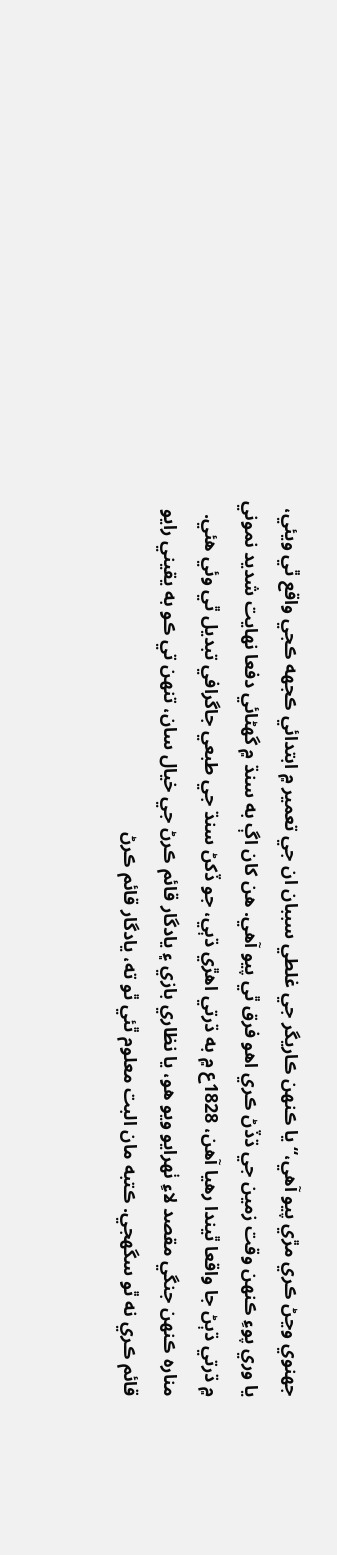جهنوي وڃڻ ڪري مڙي پيو آهي،“ يا ڪنهن ڪاريگر جي غلطي سببان ان جي تعمير ۾ ابتدائي ڪجهه ڪجي واقع ٿي ويئي، يا وري پوءِ ڪنهن وقت زمين جي ڌڏڻ ڪري اهو فرق ٿي پيو آهي. هن کان اڳ به سنڌ ۾ گهڻائي دفعا نهايت شديد نموني ۾ ڌرتي ڌٻڻ جا واقعا ٿيندا رهيا آهن، 1828ع ۾ به ڌرتي اهڙي ڌٻي، جو ڏکڻ سنڌ جي طبعي جاگرافي تبديل ٿي وئي هئي. مناره ڪنهن جنگي مقصد لاءِ ٺهرايو ويو هو، يا نظاري بازي ۽ يادگار قائم ڪرڻ جي خيال سان، تنهن تي ڪو به يقيني رايو قائم ڪري نه ٿو سگهجي. ڪتبه مان البت معلوم ٿئي ٿو ته، يادگار قائم ڪرڻ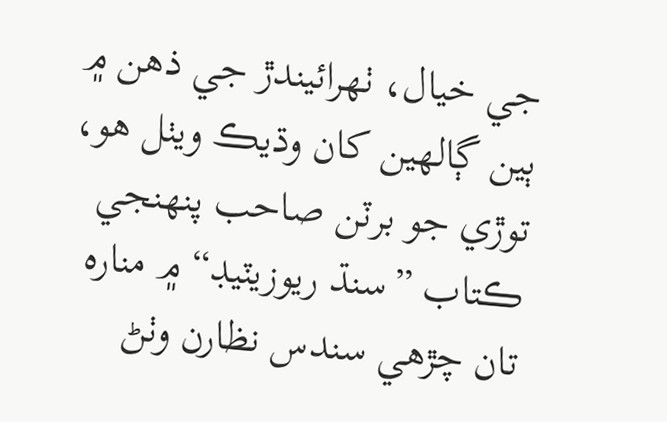جي خيال، ٺهرائيندڙ جي ذهن ۾ ٻين ڳالهين کان وڌيڪ ويٺل هو، توڙي جو برٽن صاحب پنهنجي ڪتاب ”سنڌ ريوزيٽيڊ“ ۾ مناره تان چڙهي سندس نظارن وٺڻ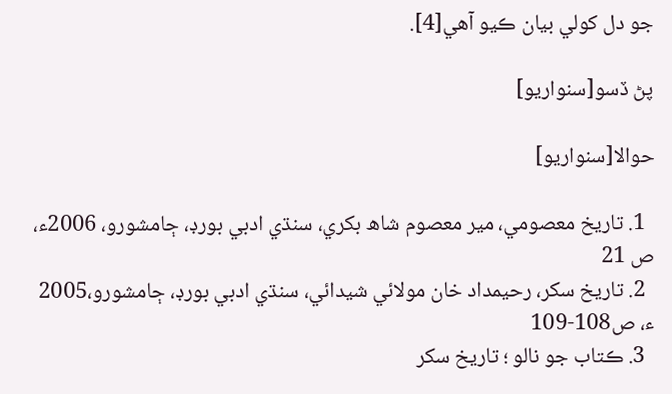جو دل کولي بيان ڪيو آهي[4].

پڻ ڏسو[سنواريو]

حوالا[سنواريو]

  1. تاريخ معصومي، مير معصوم شاھ بکري، سنڌي ادبي بورڊ، ڄامشورو، 2006ء، ص 21
  2. تاريخ سکر، رحيمداد خان مولائي شيدائي، سنڌي ادبي بورڊ، ڄامشورو،2005 ء، ص108-109
  3. ڪتاب جو نالو ؛ تاريخ سکر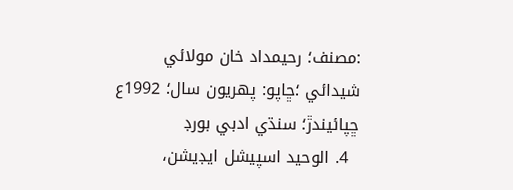:مصنف؛ رحيمداد خان مولائي شيدائي ؛ڇاپو: پهريون سال؛ 1992ع ڇپائيندڙ؛ سنڌي ادبي بورڊ
  4. الوحيد اسپيشل ايڊيشن،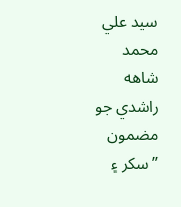سيد علي محمد شاهه راشدي جو مضمون ”سکر ۽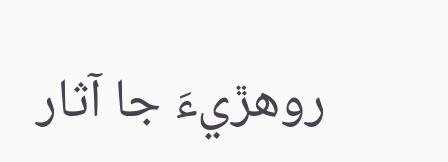روهڙيءَ جا آثار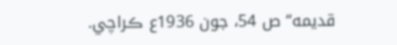قديمه“ ص 54، جون 1936ع ڪراچي.